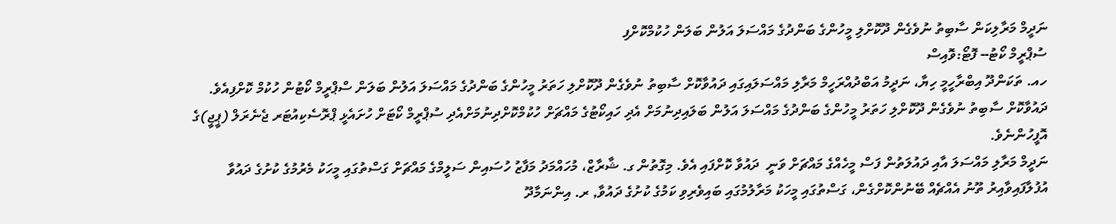ނަދީމް މަރާލިކަން ސާބިތު ނުވެގެން ދޫކޮށްލި މީހުންގެ ބަންދުގެ މައްސަލަ އަލުން ބަލަން ހުކުމްކޮށްފި
ސުޕްރީމް ކޯޓު-- ފޮޓޯ:ވޮއިސް
ހއ. ތަކަންދޫ އިބްރާހީމީ ހިޔާ، ނަދީމު އަބްދުއްރަހީމް މަރާލި މައްސަލައިގައި ދައުވާކޮށް ސާބިތު ނުވެގެން ދޫކޮށްލި ހަތަރު މީހުންގެ ބަންދުގެ މައްސަލަ އަލުން ބަލަން ސްޕްރީމް ކޯޓުން ހުކުމް ކޮށްފިއެވެ.
ދައުވާކޮށް ސާބިތު ނުވެގެން ދޫކޮށްލި ހަތަރު މީހުންގެ ބަންދުގެ މައްސަލަ އަލުން ބަލައިދިނުމަށް އެދި ހައިކޯޓުގެ މައްޗަށް ހުކުމްކޮށްދިނުމަށްއެދި ސުޕްރީމް ކޯޓަށް ހުށައެޅީ ޕްރޮސެކިއުޓަރ ޖެނެރަލް (ޕީޖީ)ގެ އޮފީހުންނެވެ.
ނަދީމް މަރާލި މައްސަލަ އާއި ދައުލަތުން ފަސް މީހެއްގެ މައްޗަށް ވަނީ  ދައުވާ ކޮށްފައި އެވެ. މިގޮތުން ގ. ޝާރާޒް، މުހައްމަދު މަފާޒު ހުސައިން ސަލީމްގެ މައްޗަށް ގަސްތުގައި މީހަކު މެރުމުގެ ކުށުގެ ދައުވާ އުފުލާފައިވާއިރު ތޫނު އެއްޗެއް ބޭނުންކޮށްގެން، ގަސްތުގައި މީހަކު މަރާލުމުގައި ބައިވެރިވި ކަމުގެ ކުށުގެ ދައުވާ, ރ. އިންނަމާދޫ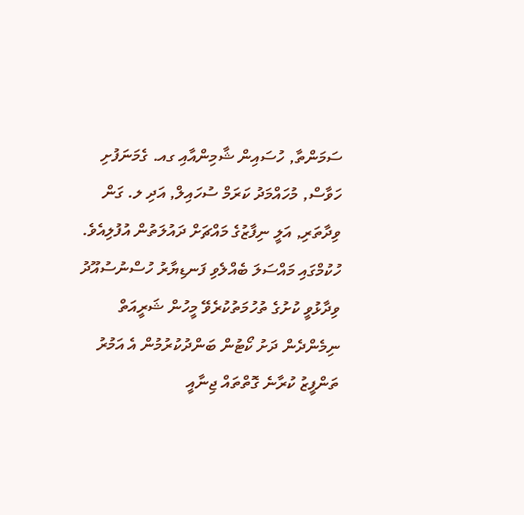ސަމަންތާ, ހުސައިން ޝާމިންއާއި ގއ. ގެމަނަފުށި ހަވާސް, މުހައްމަދު ކަރަމް ސުހައިލް, އަދި ލ. ގަން ވިދާތަރި, އަލީ ނިފާޒުގެ މައްޗަށް ދައުލަތުން އުފުލިއެވެ.
ހުކުމްގައި މައްސަލަ ބެއްލެވި ފަނޑިޔާރު ހުސްނުސުއޫދު ވިދާޅުވީ ކުށުގެ ތުހުމަތުކުރެވޭ މީހުން ޝަރީއަތް ނިމެންދެން ދަށު ކޯޓުން ބަންދުކުރުމުން އެ އަމުރު ތަންފީޒު ކުރާނެ ގޮތްތައް ޖިނާއީ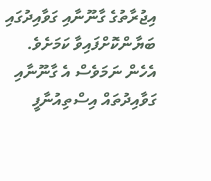އިޖުރާތުގެ ގާނޫނާއި ގަވާއިދުގައި ބަޔާންކޮށްފައިވާ ކަމަށެވެ. އެހެން ނަމަވެސް އެ ގާނޫނާއި ގަވާއިދުތައް އިސްތިއުނާފީ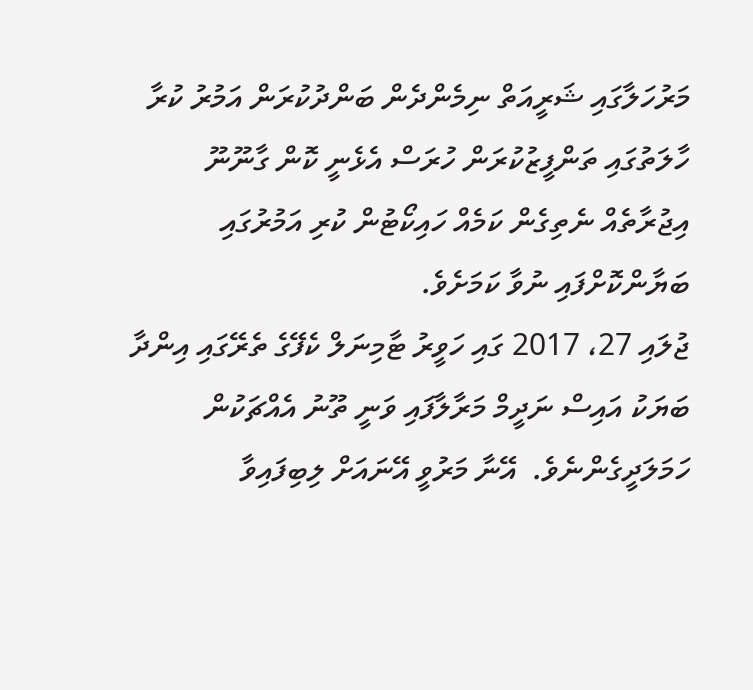މަރުހަލާގައި ޝަރީއަތް ނިމެންދެން ބަންދުކުރަން އަމުރު ކުރާ ހާލަތުގައި ތަންފީޒުކުރަން ހުރަސް އެޅެނީ ކޮން ގާނޫނޫ އިޖުރާތެއް ނެތިގެން ކަމެއް ހައިކޯޓުން ކުރި އަމުރުގައި ބަޔާންކޮށްފައި ނުވާ ކަމަށެވެ.
ޖުލައި 27، 2017 ގައި ހަވީރު ޓާމިނަލް ކެފޭގެ ތެރޭގައި އިންދާ ބަޔަކު އައިސް ނަދީމް މަރާލާފައި ވަނީ ތޫނު އެއްޗަކުން ހަމަލަދީގެންނެވެ.  އޭނާ މަރުވީ އޭނައަށް ލިބިފައިވާ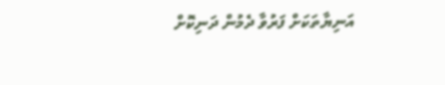އަނިޔާތަކަށް ފަރުވާ ދެމުން ދަނިކޮށް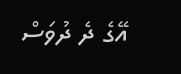އޭގެ ދެ ދުވަސް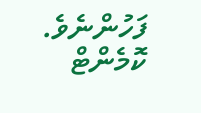ފަހުންނެވެ.
ކޮމެންޓް